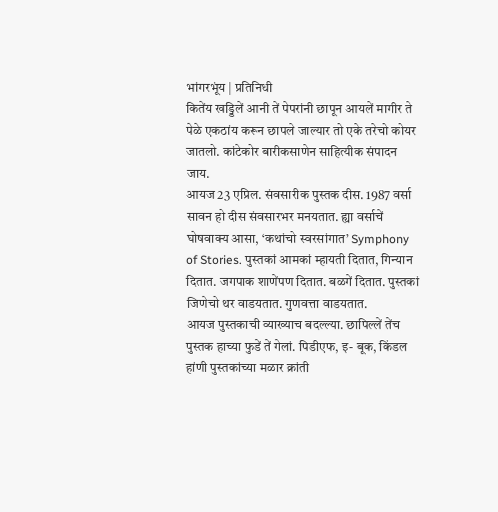भांगरभूंय | प्रतिनिधी
कितेंय खड्डिलें आनी तें पेपरांनी छापून आयलें मागीर ते पेळे एकठांय करून छापले जाल्यार तो एके तरेचो कोयर जातलो. कांटेकोर बारीकसाणेन साहित्यीक संपादन जाय.
आयज 23 एप्रिल. संवसारीक पुस्तक दीस. 1987 वर्सा सावन हो दीस संवसारभर मनयतात. ह्या वर्साचें घोषवाक्य आसा, ‘कथांचो स्वरसांगात’ Symphony of Stories. पुस्तकां आमकां म्हायती दितात, गिन्यान दितात. जगपाक शाणेंपण दितात. बळगें दितात. पुस्तकां जिणेचो थर वाडयतात. गुणवत्ता वाडयतात.
आयज पुस्तकाची व्याख्याच बदल्ल्या. छापिल्लें तेंच पुस्तक हाच्या फुडें तें गेलां. पिडीएफ, इ- बूक, किंडल हांणी पुस्तकांच्या मळार क्रांती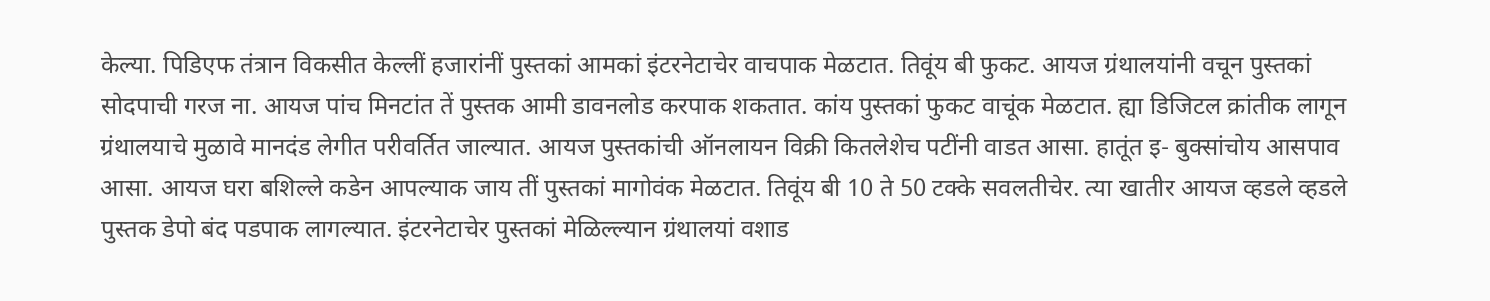केल्या. पिडिएफ तंत्रान विकसीत केल्लीं हजारांनीं पुस्तकां आमकां इंटरनेटाचेर वाचपाक मेळटात. तिवूंय बी फुकट. आयज ग्रंथालयांनी वचून पुस्तकां सोदपाची गरज ना. आयज पांच मिनटांत तें पुस्तक आमी डावनलोड करपाक शकतात. कांय पुस्तकां फुकट वाचूंक मेळटात. ह्या डिजिटल क्रांतीक लागून ग्रंथालयाचे मुळावे मानदंड लेगीत परीवर्तित जाल्यात. आयज पुस्तकांची ऑनलायन विक्री कितलेशेच पटींनी वाडत आसा. हातूंत इ- बुक्सांचोय आसपाव आसा. आयज घरा बशिल्ले कडेन आपल्याक जाय तीं पुस्तकां मागोवंक मेळटात. तिवूंय बी 10 ते 50 टक्के सवलतीचेर. त्या खातीर आयज व्हडले व्हडले पुस्तक डेपो बंद पडपाक लागल्यात. इंटरनेटाचेर पुस्तकां मेळिल्ल्यान ग्रंथालयां वशाड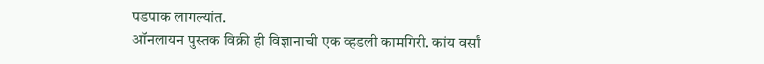पडपाक लागल्यांत.
ऑनलायन पुस्तक विक्री ही विज्ञानाची एक व्हडली कामगिरी. कांय वर्सां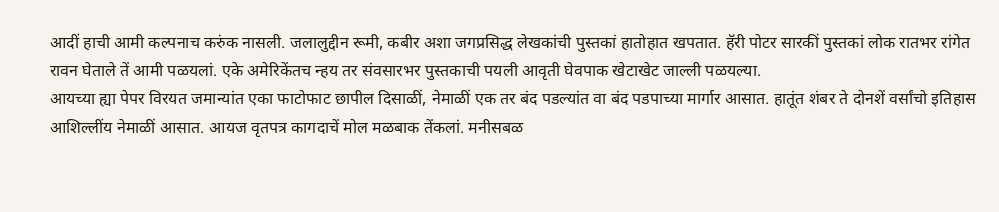आदीं हाची आमी कल्पनाच करुंक नासली. जलालुद्दीन रूमी, कबीर अशा जगप्रसिद्ध लेखकांची पुस्तकां हातोहात खपतात. हॅरी पोटर सारकीं पुस्तकां लोक रातभर रांगेत रावन घेताले तें आमी पळयलां. एके अमेरिकेंतच न्हय तर संवसारभर पुस्तकाची पयली आवृती घेवपाक खेटाखेट जाल्ली पळयल्या.
आयच्या ह्या पेपर विरयत जमान्यांत एका फाटोफाट छापील दिसाळीं, नेमाळीं एक तर बंद पडल्यांत वा बंद पडपाच्या मार्गार आसात. हातूंत शंबर ते दोनशें वर्सांचो इतिहास आशिल्लींय नेमाळीं आसात. आयज वृतपत्र कागदाचें मोल मळबाक तेंकलां. मनीसबळ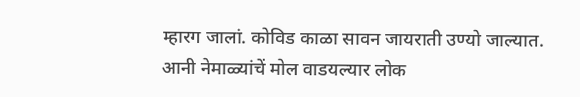म्हारग जालां. कोविड काळा सावन जायराती उण्यो जाल्यात. आनी नेमाळ्यांचें मोल वाडयल्यार लोक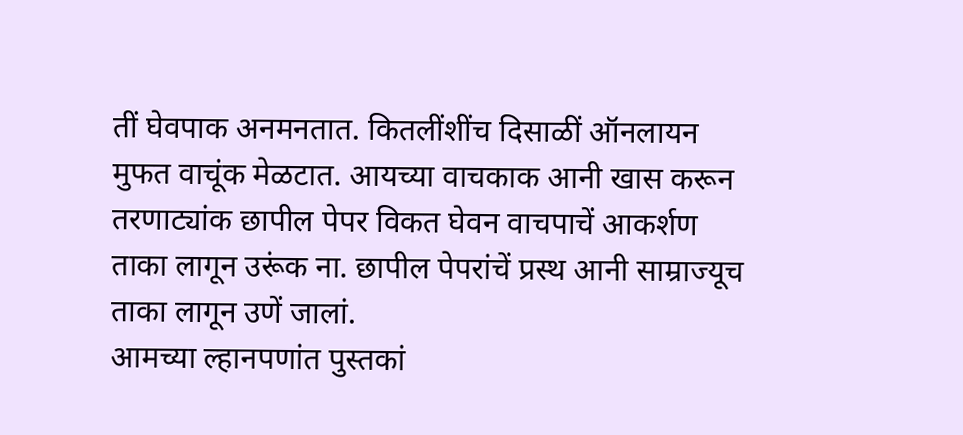तीं घेवपाक अनमनतात. कितलींशींच दिसाळीं ऑनलायन मुफत वाचूंक मेळटात. आयच्या वाचकाक आनी खास करून तरणाट्यांक छापील पेपर विकत घेवन वाचपाचें आकर्शण ताका लागून उरूंक ना. छापील पेपरांचें प्रस्थ आनी साम्राज्यूच ताका लागून उणें जालां.
आमच्या ल्हानपणांत पुस्तकां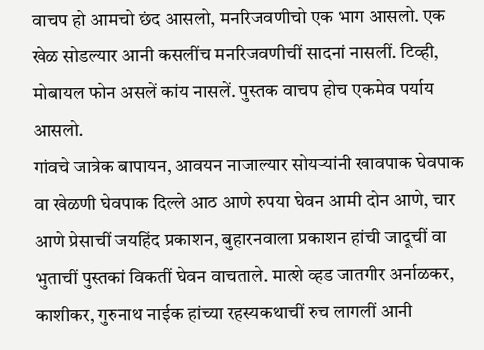वाचप हो आमचो छंद आसलो, मनरिजवणीचो एक भाग आसलो. एक खेळ सोडल्यार आनी कसलींच मनरिजवणीचीं सादनां नासलीं. टिव्ही, मोबायल फोन असलें कांय नासलें. पुस्तक वाचप होच एकमेव पर्याय आसलो.
गांवचे जात्रेक बापायन, आवयन नाजाल्यार सोयऱ्यांनी खावपाक घेवपाक वा खेळणी घेवपाक दिल्ले आठ आणे रुपया घेवन आमी दोन आणे, चार आणे प्रेसाचीं जयहिंद प्रकाशन, बुहारनवाला प्रकाशन हांची जादूचीं वा भुताचीं पुस्तकां विकतीं घेवन वाचताले. मात्शे व्हड जातगीर अर्नाळकर, काशीकर, गुरुनाथ नाईक हांच्या रहस्यकथाचीं रुच लागलीं आनी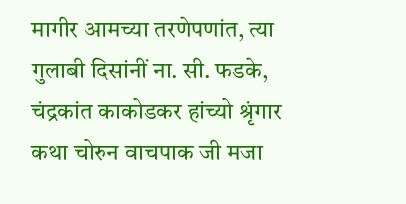मागीर आमच्या तरणेपणांत, त्या गुलाबी दिसांनीं ना. सी. फडके, चंद्रकांत काकोडकर हांच्यो श्रृंगार कथा चोरुन वाचपाक जी मजा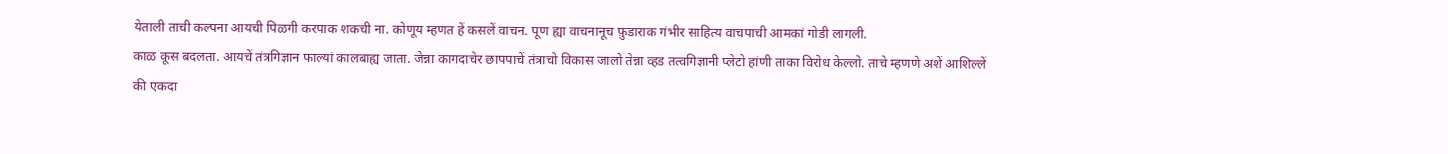येताली ताची कल्पना आयची पिळगी करपाक शकची ना. कोणूय म्हणत हें कसलें वाचन. पूण ह्या वाचनानूच फ़ुडाराक गंभीर साहित्य वाचपाची आमकां गोडी लागली.
काळ कूस बदलता. आयचें तंत्रगिज्ञान फाल्यां कालबाह्य जाता. जेन्ना कागदाचेर छापपाचें तंत्राचो विकास जालो तेन्ना व्हड तत्वगिज्ञानी प्लेटो हांणी ताका विरोध केल्लो. ताचे म्हणणे अशें आशिल्लें की एकदा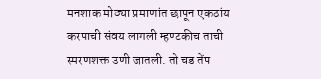मनशाक मोठ्या प्रमाणांत छापून एकठांय करपाची संवय लागली म्हण्टकीच ताची स्मरणशक्त उणी जातली. तो चड तेंप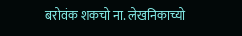बरोवंक शकचो ना. लेखनिकाच्यो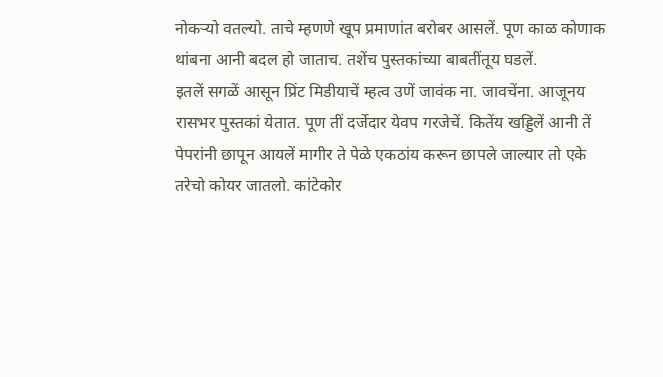नोकऱ्यो वतल्यो. ताचे म्हणणे खूप प्रमाणांत बरोबर आसलें. पूण काळ कोणाक थांबना आनी बदल हो जाताच. तशेंच पुस्तकांच्या बाबतींतूय घडलें.
इतलें सगळें आसून प्रिंट मिडीयाचें म्हत्व उणें जावंक ना. जावचेंना. आजूनय रासभर पुस्तकां येतात. पूण तीं दर्जेदार येवप गरजेचें. कितेंय खड्डिलें आनी तें पेपरांनी छापून आयलें मागीर ते पेळे एकठांय करून छापले जाल्यार तो एके तरेचो कोयर जातलो. कांटेकोर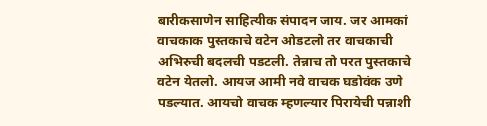बारीकसाणेन साहित्यीक संपादन जाय. जर आमकां वाचकाक पुस्तकाचे वटेन ओडटलो तर वाचकाची अभिरुची बदलची पडटली. तेन्नाच तो परत पुस्तकाचे वटेन येतलो. आयज आमी नवे वाचक घडोवंक उणे पडल्यात. आयचो वाचक म्हणल्यार पिरायेची पन्नाशी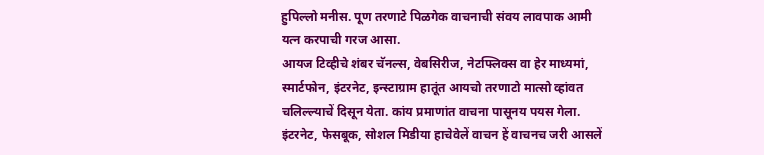हुपिल्लो मनीस. पूण तरणाटे पिळगेक वाचनाची संवय लावपाक आमी यत्न करपाची गरज आसा.
आयज टिव्हीचे शंबर चॅनल्स, वेबसिरीज, नेटफ्लिक्स वा हेर माध्यमां, स्मार्टफोन, इंटरनेट, इन्स्टाग्राम हातूंत आयचो तरणाटो मात्सो व्हांवत चलिल्ल्याचें दिसून येता. कांय प्रमाणांत वाचना पासूनय पयस गेला. इंटरनेट, फेसबूक, सोशल मिडीया हाचेवेलें वाचन हें वाचनच जरी आसलें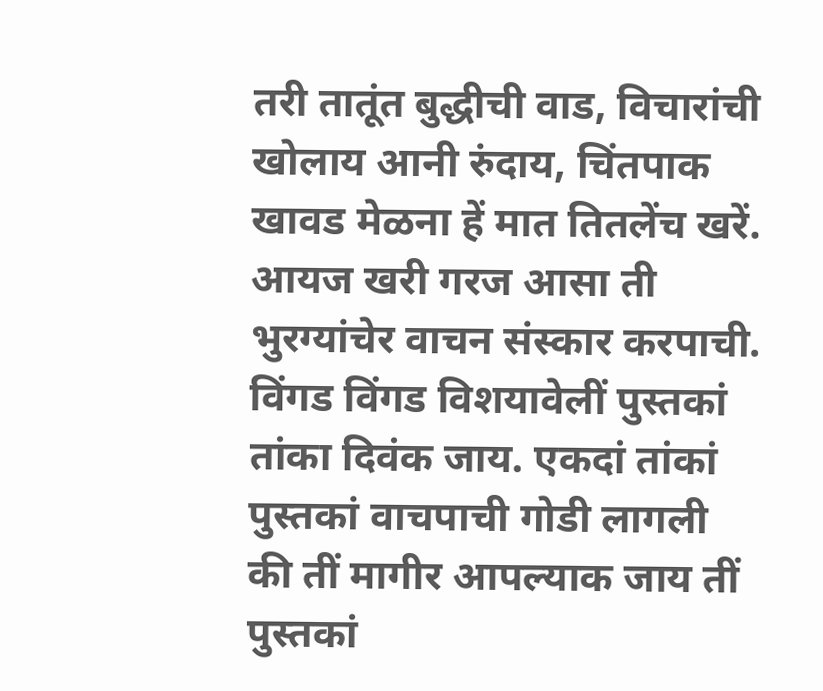तरी तातूंत बुद्धीची वाड, विचारांची खोलाय आनी रुंदाय, चिंतपाक खावड मेळना हें मात तितलेंच खरें.
आयज खरी गरज आसा ती भुरग्यांचेर वाचन संस्कार करपाची. विंगड विंगड विशयावेलीं पुस्तकां तांका दिवंक जाय. एकदां तांकां पुस्तकां वाचपाची गोडी लागली की तीं मागीर आपल्याक जाय तीं पुस्तकां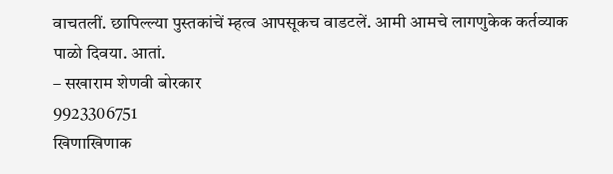वाचतलीं. छापिल्ल्या पुस्तकांचें म्हत्व आपसूकच वाडटलें. आमी आमचे लागणुकेक कर्तव्याक पाळो दिवया. आतां.
– सखाराम शेणवी बोरकार
9923306751
खिणाखिणाक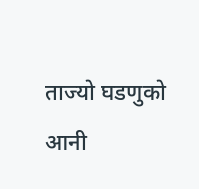ताज्यो घडणुको आनी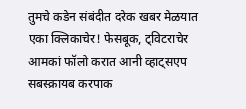तुमचे कडेन संबंदीत दरेक खबर मेळयात एका क्लिकाचेर! फेसबूक, ट्विटराचेर आमकां फॉलो करात आनी व्हाट्सएप सबस्क्रायब करपाक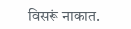विसरूं नाकात.